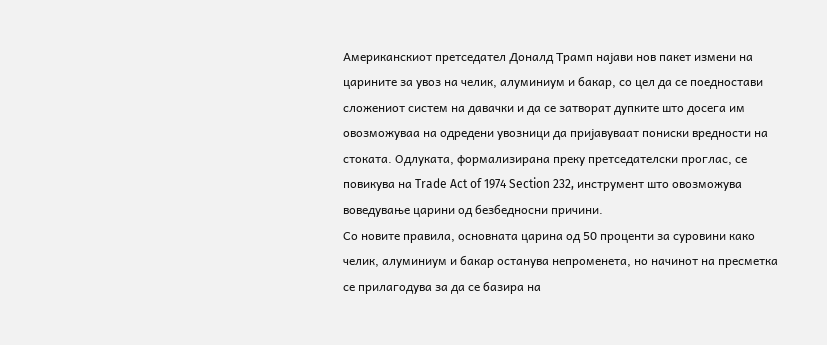Американскиот претседател Доналд Трамп најави нов пакет измени на царините за увоз на челик, алуминиум и бакар, со цел да се поедностави сложениот систем на давачки и да се затворат дупките што досега им овозможуваа на одредени увозници да пријавуваат пониски вредности на стоката. Одлуката, формализирана преку претседателски проглас, се повикува на Trade Act of 1974 Section 232, инструмент што овозможува воведување царини од безбедносни причини.
Со новите правила, основната царина од 50 проценти за суровини како челик, алуминиум и бакар останува непроменета, но начинот на пресметка се прилагодува за да се базира на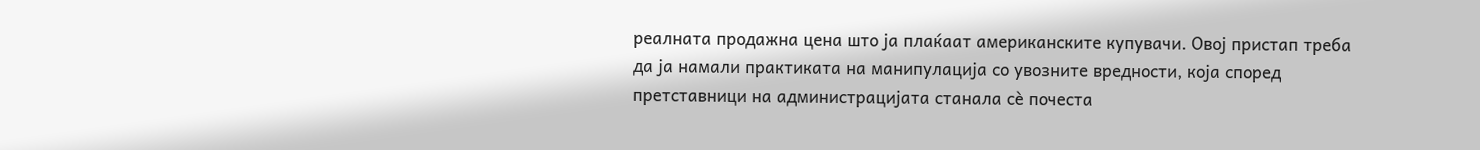реалната продажна цена што ја плаќаат американските купувачи. Овој пристап треба да ја намали практиката на манипулација со увозните вредности, која според претставници на администрацијата станала сè почеста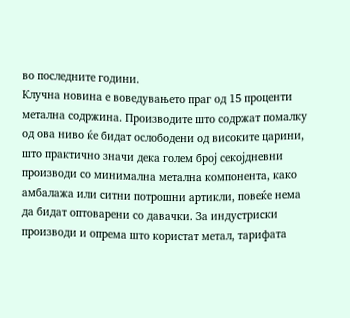во последните години.
Клучна новина е воведувањето праг од 15 проценти метална содржина. Производите што содржат помалку од ова ниво ќе бидат ослободени од високите царини, што практично значи дека голем број секојдневни производи со минимална метална компонента, како амбалажа или ситни потрошни артикли, повеќе нема да бидат оптоварени со давачки. За индустриски производи и опрема што користат метал, тарифата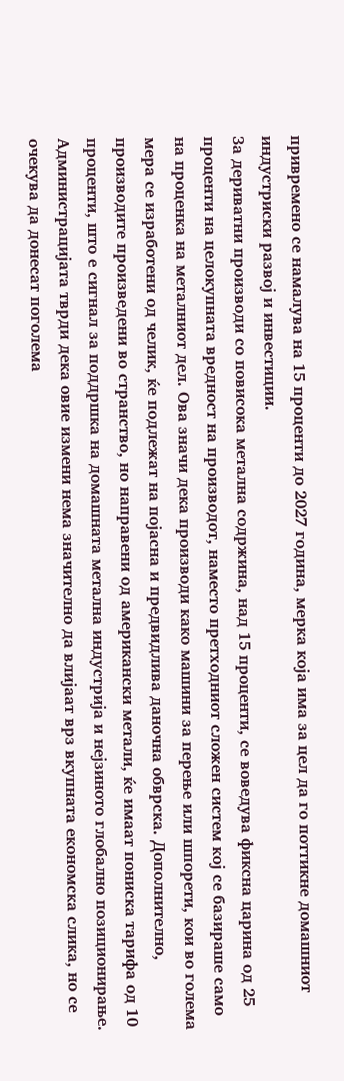привремено се намалува на 15 проценти до 2027 година, мерка која има за цел да го поттикне домашниот индустриски развој и инвестиции.
За дериватни производи со повисока метална содржина, над 15 проценти, се воведува фиксна царина од 25 проценти на целокупната вредност на производот, наместо претходниот сложен систем кој се базираше само на проценка на металниот дел. Ова значи дека производи како машини за перење или шпорети, кои во голема мера се изработени од челик, ќе подлежат на појасна и предвидлива даночна обврска. Дополнително, производите произведени во странство, но направени од американски метали, ќе имаат пониска тарифа од 10 проценти, што е сигнал за поддршка на домашната метална индустрија и нејзиното глобално позиционирање.
Администрацијата тврди дека овие измени нема значително да влијаат врз вкупната економска слика, но се очекува да донесат поголема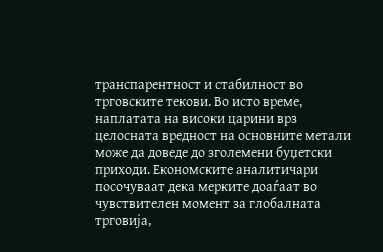транспарентност и стабилност во трговските текови. Во исто време, наплатата на високи царини врз целосната вредност на основните метали може да доведе до зголемени буџетски приходи. Економските аналитичари посочуваат дека мерките доаѓаат во чувствителен момент за глобалната трговија,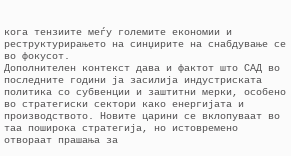кога тензиите меѓу големите економии и реструктурирањето на синџирите на снабдување се во фокусот.
Дополнителен контекст дава и фактот што САД во последните години ја засилија индустриската политика со субвенции и заштитни мерки, особено во стратегиски сектори како енергијата и производството. Новите царини се вклопуваат во таа поширока стратегија, но истовремено отвораат прашања за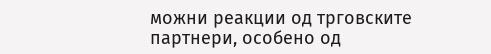можни реакции од трговските партнери, особено од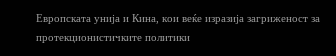Европската унија и Кина, кои веќе изразија загриженост за протекционистичките политики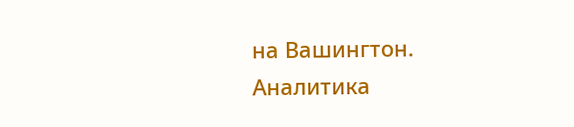на Вашингтон.
Аналитика